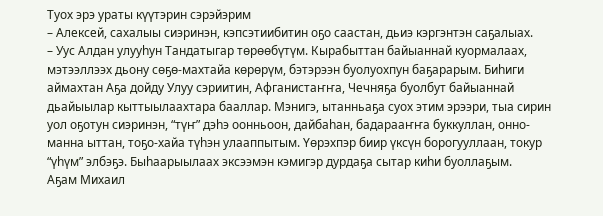Туох эрэ ураты күүтэрин сэрэйэрим
– Алексей, сахалыы сиэринэн, кэпсэтиибитин оҕо саастан, дьиэ кэргэнтэн саҕалыах.
– Уус Алдан улууһун Тандатыгар төрөөбүтүм. Кырабыттан байыаннай куормалаах, мэтээллээх дьону сөҕө-махтайа көрөрүм, бэтэрээн буолуохпун баҕарарым. Биһиги аймахтан Аҕа дойду Улуу сэриитин, Афганистаҥҥа, Чечняҕа буолбут байыаннай дьайыылар кыттыылаахтара бааллар. Мэнигэ, ытанньаҕа суох этим эрээри, тыа сирин уол оҕотун сиэринэн, “түҥ” дэһэ оонньоон, дайбаһан, бадарааҥҥа буккуллан, онно-манна ыттан, тоҕо-хайа түһэн улааппытым. Үөрэхпэр биир үксүн борогууллаан, токур “үһүм” элбэҕэ. Быһаарыылаах эксээмэн кэмигэр дурдаҕа сытар киһи буоллаҕым.
Аҕам Михаил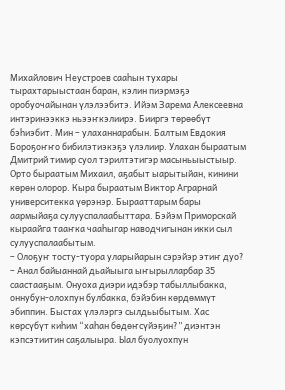Михайлович Неустроев сааһын тухары тырахтарыыстаан баран, кэлин пиэрмэҕэ оробуочайынан үлэлээбитэ. Ийэм Зарема Алексеевна интэринээккэ ньээҥкэлиирэ. Бииргэ төрөөбүт бэһиэбит. Мин – улаханнарабын. Балтым Евдокия Бороҕоҥҥо бибилэтиэкэҕэ үлэлиир. Улахан быраатым Дмитрий тимир суол тэрилтэтигэр масыньыыстыыр. Орто быраатым Михаил, аҕабыт ыарытыйан, кинини көрөн олорор. Кыра быраатым Виктор Аграрнай университекка үөрэнэр. Бырааттарым бары аармыйаҕа сулууспалаабыттара. Бэйэм Приморскай кыраайга тааҥка чааһыгар наводчигынан икки сыл сулууспалаабытым.
– Олоҕуҥ тосту-туора уларыйарын сэрэйэр этиҥ дуо?
– Анал байыаннай дьайыыга ыҥырылларбар 35 саастааҕым. Онуоха диэри идэбэр табыллыбакка, оннубун-олохпун булбакка, бэйэбин көрдөммүт эбиппин. Быстах үлэлэргэ сылдьыбытым. Хас көрсүбүт киһим “хаһан бөдөҥсүйэҕин?” диэнтэн кэпсэтиитин саҕалыыра. Ыал буолуохпун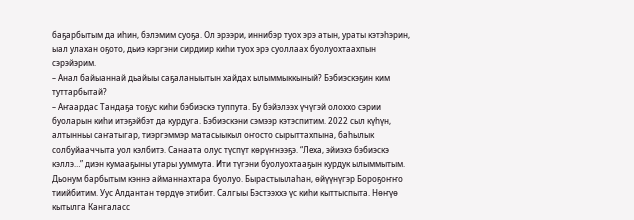баҕарбытым да иһин, бэлэмим суоҕа. Ол эрээри, иннибэр туох эрэ атын, ураты кэтэһэрин, ыал улахан оҕото, дьиэ кэргэни сирдиир киһи туох эрэ суоллаах буолуохтаахпын сэрэйэрим.
– Анал байыаннай дьайыы саҕаланыытын хайдах ылыммыккыный? Бэбиэскэҕин ким туттарбытай?
– Аҥаардас Тандаҕа тоҕус киһи бэбиэскэ туппута. Бу бэйэлээх үчүгэй олоххо сэрии буоларын киһи итэҕэйбэт да курдуга. Бэбиэскэни сэмээр кэтэспитим. 2022 сыл күһүн, алтынньы саҥатыгар, тиэргэммэр матасыыкыл оҥосто сырыттахпына, баһылык солбуйааччыта уол кэлбитэ. Санаата олус түспүт көрүҥнээҕэ. “Леха, эйиэхэ бэбиэскэ кэллэ…” диэн кумааҕыны утары ууммута. Ити түгэни буолуохтааҕын курдук ылыммытым. Дьонум барбытым кэннэ айманнахтара буолуо. Бырастыылаһан, өйүүнүгэр Бороҕоҥҥо тиийбитим. Уус Алдантан төрдүө этибит. Салгыы Бэстээххэ үс киһи кыттыспыта. Нөҥүө кытылга Кангаласс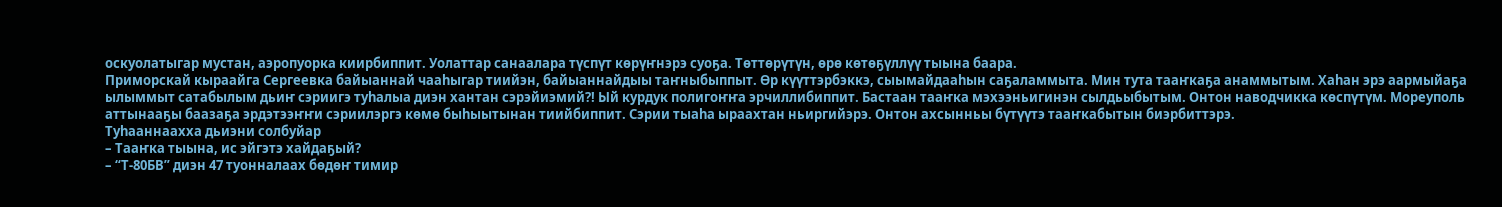оскуолатыгар мустан, аэропуорка киирбиппит. Уолаттар санаалара түспүт көрүҥнэрэ суоҕа. Төттөрүтүн, өрө көтөҕүллүү тыына баара.
Приморскай кыраайга Сергеевка байыаннай чааһыгар тиийэн, байыаннайдыы таҥныбыппыт. Өр күүттэрбэккэ, сыымайдааһын саҕаламмыта. Мин тута тааҥкаҕа анаммытым. Хаһан эрэ аармыйаҕа ылыммыт сатабылым дьиҥ сэриигэ туһалыа диэн хантан сэрэйиэмий?! Ый курдук полигоҥҥа эрчиллибиппит. Бастаан тааҥка мэхээньигинэн сылдьыбытым. Онтон наводчикка көспүтүм. Мореуполь аттынааҕы баазаҕа эрдэтээҥҥи сэриилэргэ көмө быһыытынан тиийбиппит. Сэрии тыаһа ыраахтан ньиргийэрэ. Онтон ахсынньы бүтүүтэ тааҥкабытын биэрбиттэрэ.
Туһааннаахха дьиэни солбуйар
– Тааҥка тыына, ис эйгэтэ хайдаҕый?
– “Т-80БВ” диэн 47 туонналаах бөдөҥ тимир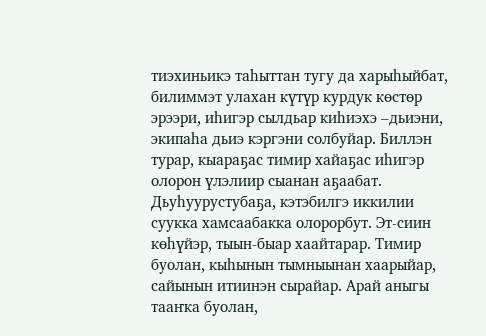тиэхиньикэ таһыттан тугу да харыһыйбат, билиммэт улахан күтүр курдук көстөр эрээри, иһигэр сылдьар киһиэхэ –дьиэни, экипаһа дьиэ кэргэни солбуйар. Биллэн турар, кыараҕас тимир хайаҕас иһигэр олорон үлэлиир сыанан аҕаабат. Дьуһуурустубаҕа, кэтэбилгэ иккилии суукка хамсаабакка олорорбут. Эт-сиин көһүйэр, тыын-быар хаайтарар. Тимир буолан, кыһынын тымныынан хаарыйар, сайынын итиинэн сырайар. Арай аныгы тааҥка буолан,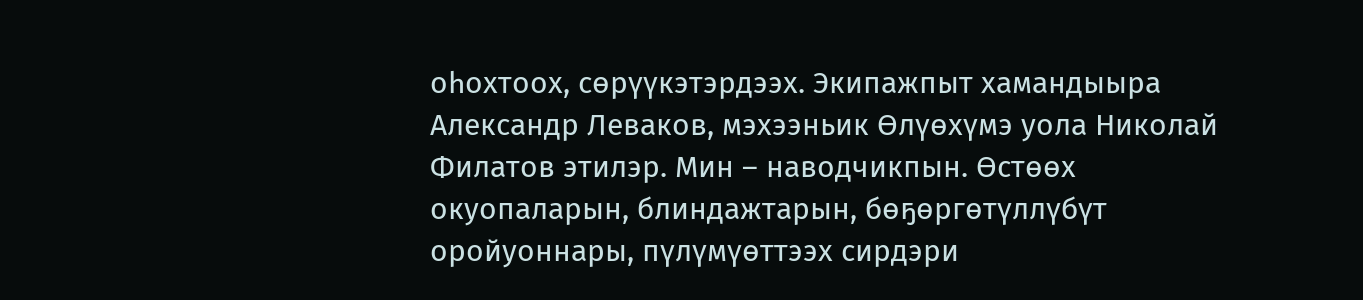оһохтоох, сөрүүкэтэрдээх. Экипажпыт хамандыыра Александр Леваков, мэхээньик Өлүөхүмэ уола Николай Филатов этилэр. Мин – наводчикпын. Өстөөх окуопаларын, блиндажтарын, бөҕөргөтүллүбүт оройуоннары, пүлүмүөттээх сирдэри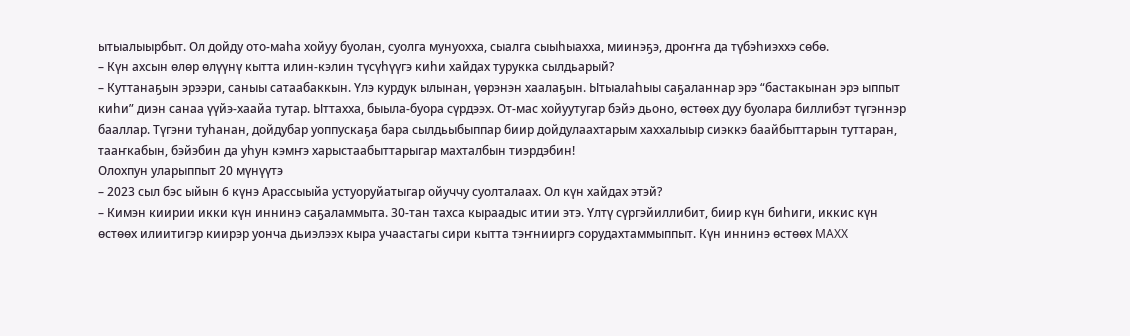ытыалыырбыт. Ол дойду ото-маһа хойуу буолан, суолга мунуохха, сыалга сыыһыахха, миинэҕэ, дроҥҥа да түбэһиэххэ сөбө.
– Күн ахсын өлөр өлүүнү кытта илин-кэлин түсүһүүгэ киһи хайдах турукка сылдьарый?
– Куттанаҕын эрээри, саныы сатаабаккын. Үлэ курдук ылынан, үөрэнэн хаалаҕын. Ытыалаһыы саҕаланнар эрэ “бастакынан эрэ ыппыт киһи” диэн санаа үүйэ-хаайа тутар. Ыттахха, быыла-буора сүрдээх. От-мас хойуутугар бэйэ дьоно, өстөөх дуу буолара биллибэт түгэннэр бааллар. Түгэни туһанан, дойдубар уоппускаҕа бара сылдьыбыппар биир дойдулаахтарым хаххалыыр сиэккэ баайбыттарын туттаран, тааҥкабын, бэйэбин да уһун кэмҥэ харыстаабыттарыгар махталбын тиэрдэбин!
Олохпун уларыппыт 20 мүнүүтэ
– 2023 сыл бэс ыйын 6 күнэ Арассыыйа устуоруйатыгар ойуччу суолталаах. Ол күн хайдах этэй?
– Кимэн киирии икки күн иннинэ саҕаламмыта. 30-тан тахса кыраадыс итии этэ. Үлтү сүргэйиллибит, биир күн биһиги, иккис күн өстөөх илиитигэр киирэр уонча дьиэлээх кыра учаастагы сири кытта тэҥнииргэ сорудахтаммыппыт. Күн иннинэ өстөөх MAXX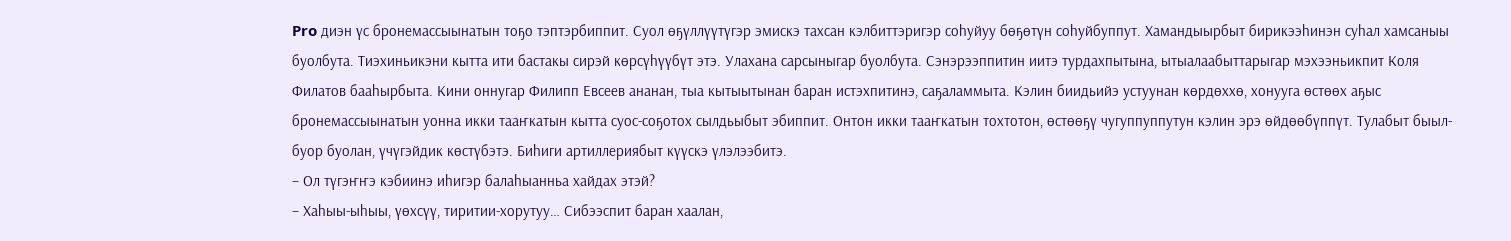Pro диэн үс бронемассыынатын тоҕо тэптэрбиппит. Суол өҕүллүүтүгэр эмискэ тахсан кэлбиттэригэр соһуйуу бөҕөтүн соһуйбуппут. Хамандыырбыт бирикээһинэн суһал хамсаныы буолбута. Тиэхиньикэни кытта ити бастакы сирэй көрсүһүүбүт этэ. Улахана сарсыныгар буолбута. Сэнэрээппитин иитэ турдахпытына, ытыалаабыттарыгар мэхээньикпит Коля Филатов бааһырбыта. Кини оннугар Филипп Евсеев ананан, тыа кытыытынан баран истэхпитинэ, саҕаламмыта. Кэлин биидьийэ устуунан көрдөххө, хонууга өстөөх аҕыс бронемассыынатын уонна икки тааҥкатын кытта суос-соҕотох сылдьыбыт эбиппит. Онтон икки тааҥкатын тохтотон, өстөөҕү чугуппуппутун кэлин эрэ өйдөөбүппүт. Тулабыт быыл-буор буолан, үчүгэйдик көстүбэтэ. Биһиги артиллериябыт күүскэ үлэлээбитэ.
– Ол түгэҥҥэ кэбиинэ иһигэр балаһыанньа хайдах этэй?
– Хаһыы-ыһыы, үөхсүү, тиритии-хорутуу… Сибээспит баран хаалан,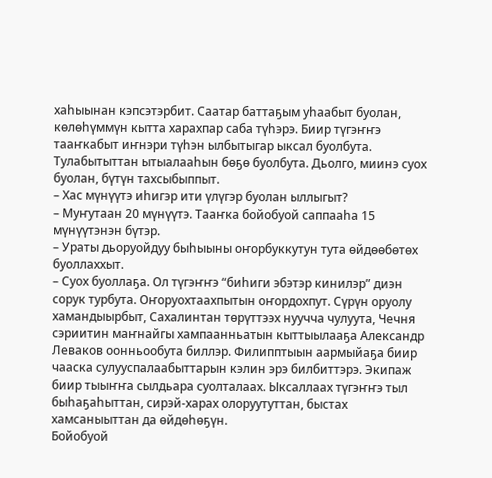хаһыынан кэпсэтэрбит. Саатар баттаҕым уһаабыт буолан, көлөһүммүн кытта харахпар саба түһэрэ. Биир түгэҥҥэ тааҥкабыт иҥнэри түһэн ылбытыгар ыксал буолбута. Тулабытыттан ытыалааһын бөҕө буолбута. Дьолго, миинэ суох буолан, бүтүн тахсыбыппыт.
– Хас мүнүүтэ иһигэр ити үлүгэр буолан ыллыгыт?
– Муҥутаан 20 мүнүүтэ. Тааҥка бойобуой саппааһа 15 мүнүүтэнэн бүтэр.
– Ураты дьоруойдуу быһыыны оҥорбуккутун тута өйдөөбөтөх буоллаххыт.
– Суох буоллаҕа. Ол түгэҥҥэ “биһиги эбэтэр кинилэр” диэн сорук турбута. Оҥоруохтаахпытын оҥордохпут. Сүрүн оруолу хамандыырбыт, Сахалинтан төрүттээх нуучча чулуута, Чечня сэриитин маҥнайгы хампаанньатын кыттыылааҕа Александр Леваков оонньообута биллэр. Филипптыын аармыйаҕа биир чааска сулууспалаабыттарын кэлин эрэ билбиттэрэ. Экипаж биир тыыҥҥа сылдьара суолталаах. Ыксаллаах түгэҥҥэ тыл быһаҕаһыттан, сирэй-харах олоруутуттан, быстах хамсаныыттан да өйдөһөҕүн.
Бойобуой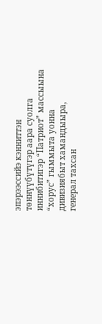эпэрээссийэ кэнниттэн төннүүбүтүгэр аара суолга иннибитигэр “Патриот” массыына “хорус” гыммыта уонна дивизиябыт хамандыыра, генерал тахсан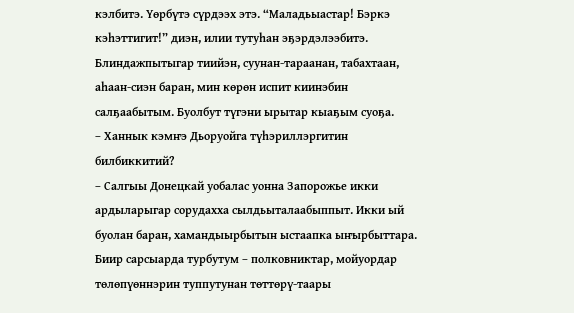кэлбитэ. Үөрбүтэ сүрдээх этэ. “Маладьыастар! Бэркэ кэһэттигит!” диэн, илии тутуһан эҕэрдэлээбитэ. Блиндажпытыгар тиийэн, суунан-тараанан, табахтаан, аһаан-сиэн баран, мин көрөн испит киинэбин салҕаабытым. Буолбут түгэни ырытар кыаҕым суоҕа.
– Ханнык кэмҥэ Дьоруойга түһэриллэргитин билбиккитий?
– Салгыы Донецкай уобалас уонна Запорожье икки ардыларыгар сорудахха сылдьыталаабыппыт. Икки ый буолан баран, хамандыырбытын ыстаапка ыҥырбыттара. Биир сарсыарда турбутум – полковниктар, мойуордар төлөпүөннэрин туппутунан төттөрү-таары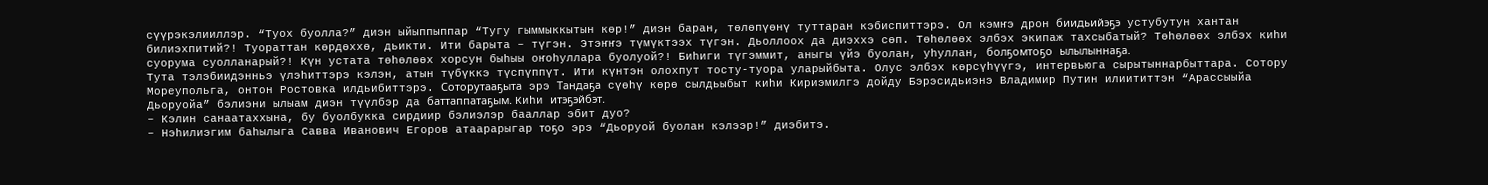сүүрэкэлииллэр. “Туох буолла?” диэн ыйыппыппар “Тугу гыммыккытын көр!” диэн баран, төлөпүөнү туттаран кэбиспиттэрэ. Ол кэмҥэ дрон биидьийэҕэ устубутун хантан билиэхпитий?! Туораттан көрдөххө, дьикти. Ити барыта – түгэн. Этэҥҥэ түмүктээх түгэн. Дьоллоох да диэххэ сөп. Төһөлөөх элбэх экипаж тахсыбатый? Төһөлөөх элбэх киһи суорума суолланарый?! Күн устата төһөлөөх хорсун быһыы оҥоһуллара буолуой?! Биһиги түгэммит, аныгы үйэ буолан, уһуллан, болҕомтоҕо ылылыннаҕа.
Тута тэлэбиидэнньэ үлэһиттэрэ кэлэн, атын түбүккэ түспүппүт. Ити күнтэн олохпут тосту-туора уларыйбыта. Олус элбэх көрсүһүүгэ, интервьюга сырытыннарбыттара. Сотору Мореупольга, онтон Ростовка илдьибиттэрэ. Соторутааҕыта эрэ Тандаҕа сүөһү көрө сылдьыбыт киһи Кириэмилгэ дойду Бэрэсидьиэнэ Владимир Путин илиититтэн “Арассыыйа Дьоруойа” бэлиэни ылыам диэн түүлбэр да баттаппатаҕым. Киһи итэҕэйбэт.
– Кэлин санаатаххына, бу буолбукка сирдиир бэлиэлэр бааллар эбит дуо?
– Нэһилиэгим баһылыга Савва Иванович Егоров атаарарыгар тоҕо эрэ “Дьоруой буолан кэлээр!” диэбитэ.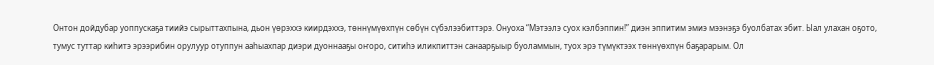Онтон дойдубар уоппускаҕа тиийэ сырыттахпына, дьон үөрэххэ киирдэххэ, төннүмүөхпүн сөбүн сүбэлээбиттэрэ. Онуоха “Мэтээлэ суох кэлбэппин!” диэн эппитим эмиэ мээнэҕэ буолбатах эбит. Ыал улахан оҕото, тумус туттар киһитэ эрээрибин орулуур отуппун ааһыахпар диэри дуоннааҕы оҥоро, ситиһэ иликпиттэн санаарҕыыр буоламмын, туох эрэ түмүктээх төннүөхпүн баҕарарым. Ол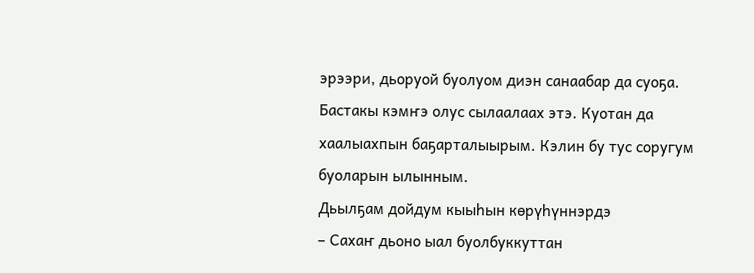эрээри, дьоруой буолуом диэн санаабар да суоҕа. Бастакы кэмҥэ олус сылаалаах этэ. Куотан да хаалыахпын баҕарталыырым. Кэлин бу тус соругум буоларын ылынным.
Дьылҕам дойдум кыыһын көрүһүннэрдэ
– Сахаҥ дьоно ыал буолбуккуттан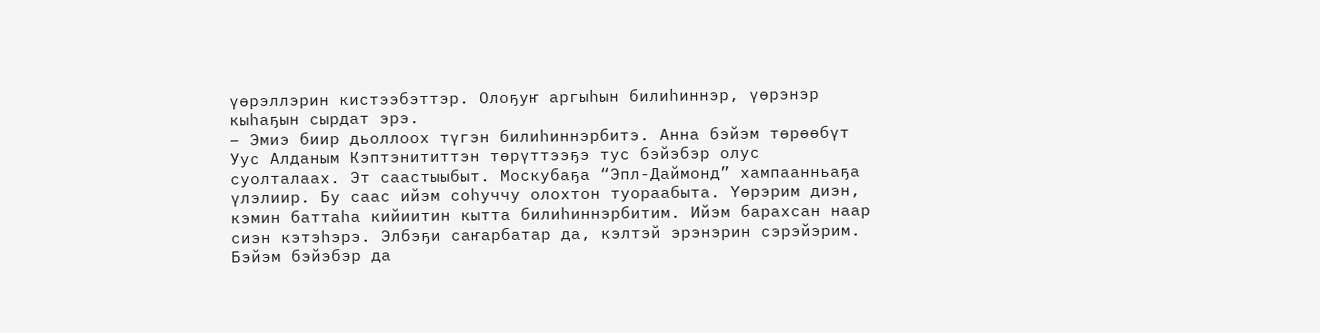үөрэллэрин кистээбэттэр. Олоҕуҥ аргыһын билиһиннэр, үөрэнэр кыһаҕын сырдат эрэ.
– Эмиэ биир дьоллоох түгэн билиһиннэрбитэ. Анна бэйэм төрөөбүт Уус Алданым Кэптэнититтэн төрүттээҕэ тус бэйэбэр олус суолталаах. Эт саастыыбыт. Москубаҕа “Эпл-Даймонд” хампаанньаҕа үлэлиир. Бу саас ийэм соһуччу олохтон туораабыта. Үөрэрим диэн, кэмин баттаһа кийиитин кытта билиһиннэрбитим. Ийэм барахсан наар сиэн кэтэһэрэ. Элбэҕи саҥарбатар да, кэлтэй эрэнэрин сэрэйэрим. Бэйэм бэйэбэр да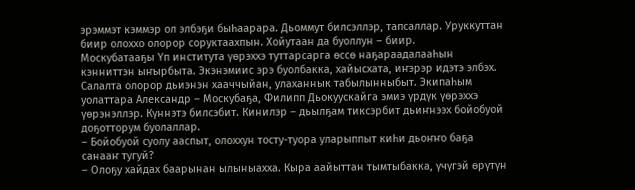эрэммэт кэммэр ол элбэҕи быһаарара. Дьоммут билсэллэр, тапсаллар. Уруккуттан биир олоххо олорор соруктаахпын. Хойутаан да буоллун – биир.
Москубатааҕы Үп института үөрэххэ туттарсарга өссө наҕараадалааһын кэнниттэн ыҥырбыта. Экэнэмиис эрэ буолбакка, хайысхата, иҥэрэр идэтэ элбэх. Салалта олорор дьиэнэн хааччыйан, улаханнык табылынныбыт. Экипаһым уолаттара Александр – Москубаҕа, Филипп Дьокуускайга эмиэ үрдүк үөрэххэ үөрэнэллэр. Күннэтэ билсэбит. Кинилэр – дьылҕам тиксэрбит дьиҥнээх бойобуой доҕотторум буолаллар.
– Бойобуой суолу ааспыт, олоххун тосту-туора уларыппыт киһи дьоҥҥо баҕа санааҥ тугуй?
– Олоҕу хайдах баарынан ылыныахха. Кыра аайыттан тымтыбакка, үчүгэй өрүтүн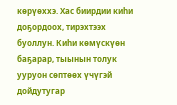көрүөххэ. Хас биирдии киһи доҕордоох, тирэхтээх буоллун. Киһи көмүскүөн баҕарар, тыынын толук ууруон сөптөөх үчүгэй дойдутугар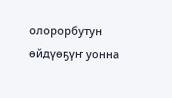олорорбутун өйдүөҕүҥ уонна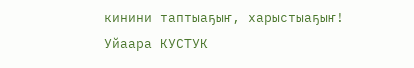кинини таптыаҕыҥ, харыстыаҕыҥ!
Уйаара КУСТУК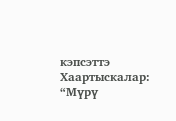кэпсэттэ
Хаартыскалар: “Мүрү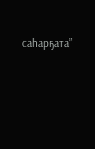саһарҕата”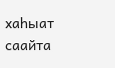хаһыат саайта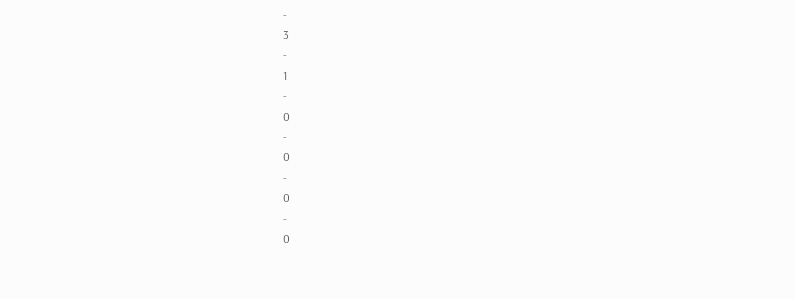-
3
-
1
-
0
-
0
-
0
-
0